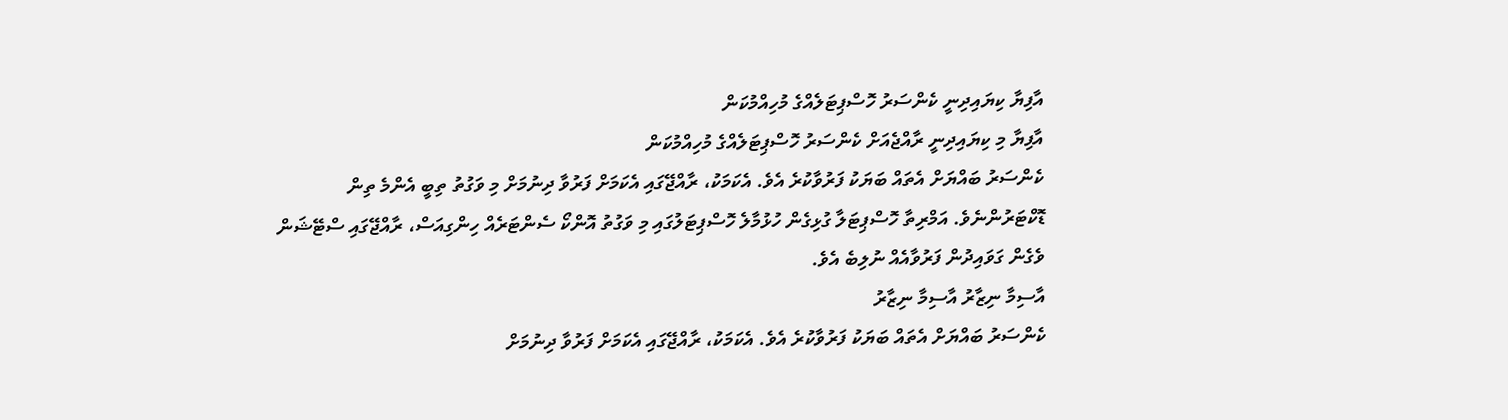އާފިޔާ ކިޔައިދިނީ ކެންސަރު ހޮސްޕިޓަލެއްގެ މުހިއްމުކަން
އާފިޔާ މި ކިޔައިދިނީ ރާއްޖެއަށް ކެންސަރު ހޮސްޕިޓަލެއްގެ މުހިއްމުކަން
ކެންސަރު ބައްޔަށް އެތައް ބަޔަކު ފަރުވާކުރެ އެވެ. އެކަމަކު، ރާއްޖޭގައި އެކަމަށް ފަރުވާ ދިނުމަށް މި ވަގުތު ތިބީ އެންމެ ތިން ޑޮކްޓަރުންނެވެ. އަމްރިތާ ހޮސްޕިޓަލާ ގުޅިގެން ހުޅުމާލެ ހޮސްޕިޓަލުގައި މި ވަގުތު އޮންކޯ ސެންޓަރެއް ހިންގިއަސް، ރާއްޖޭގައި ސްޓޭޝަން ވެގެން ގަވައިދުން ފަރުވާއެއް ނުލިބެ އެވެ.
އާސިމާ ނިޒާރު އާސިމާ ނިޒާރު
ކެންސަރު ބައްޔަށް އެތައް ބަޔަކު ފަރުވާކުރެ އެވެ. އެކަމަކު، ރާއްޖޭގައި އެކަމަށް ފަރުވާ ދިނުމަށް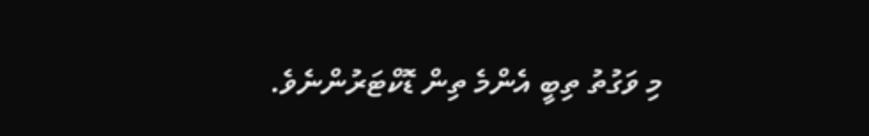މި ވަގުތު ތިބީ އެންމެ ތިން ޑޮކްޓަރުންނެވެ.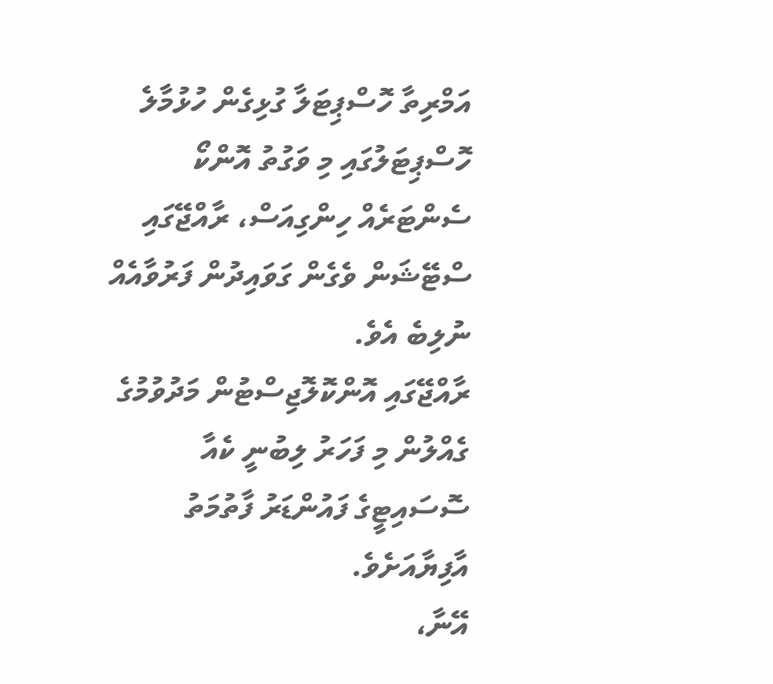އަމްރިތާ ހޮސްޕިޓަލާ ގުޅިގެން ހުޅުމާލެ ހޮސްޕިޓަލުގައި މި ވަގުތު އޮންކޯ ސެންޓަރެއް ހިންގިއަސް، ރާއްޖޭގައި ސްޓޭޝަން ވެގެން ގަވައިދުން ފަރުވާއެއް ނުލިބެ އެވެ.
ރާއްޖޭގައި އޮންކޮލޮޖިސްޓުން މަދުވުމުގެ ގެއްލުން މި ފަހަރު ލިބުނީ ކެއާ ސޮސައިޓީގެ ފައުންޑަރު ފާތުމަތު އާފިޔާއަށެވެ.
އޭނާ،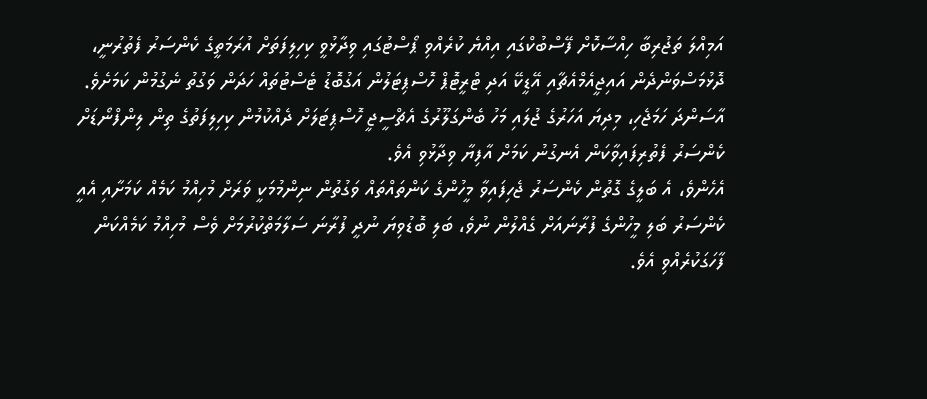އަމިއްލަ ތަޖުރިބާ ހިއްސާކޮށް ފޭސްބުކްގައި އިއްޔެ ކުރެއްވި ޕޯސްޓުގައި ވިދާޅުވީ ކިހިލިފަތަށް އުރަމަތީގެ ކެންސަރު ފެތުރުނީ، ދޮޅުމަސްވަންދެން އައިޖީއެމްއެޗާއި އޭޑީކޭ އަދި ޓްރީޓޮޕް ހޮސްޕިޓަލުން އަގުބޮޑު ޓެސްޓުތައް ހަދަން ވަގުތު ނެގުމުން ކަމަށެވެ. އާސަންދަ ހަމަޖެހި، މިދިޔަ އަހަރުގެ ޖުލައި މަހު ބެންގަލޫރުގެ އެޗްސީޖީ ހޮސްޕިޓަލަށް ދެއްކުމުން ކިހިލިފަތުގެ ތިން ލިންފްނޯޑަށް ކެންސަރު ފެތުރިފައިވާކަން އެނގުނު ކަމަށް އާފިޔާ ވިދާޅުވި އެވެ.
އެހެންވެ، އެ ބަލީގެ ގޮތުން ކެންސަރު ޖެހިފައިވާ މީހުންގެ ކަންތައްތައް ވަގުތުން ނިންމުމަކީ ވަރަށް މުހިއްމު ކަމެއް ކަމަށާއި އެއީ ކެންސަރު ބަލި މީހުންގެ ފުރާނައަށް ގެއްލުން ނުވެ، ބަލި ބޮޑުވިޔަ ނުދީ ފުރާނަ ސަލާމަތްކުރުމަށް ވެސް މުހިއްމު ކަމެއްކަން ފާހަގަކުރެއްވި އެވެ.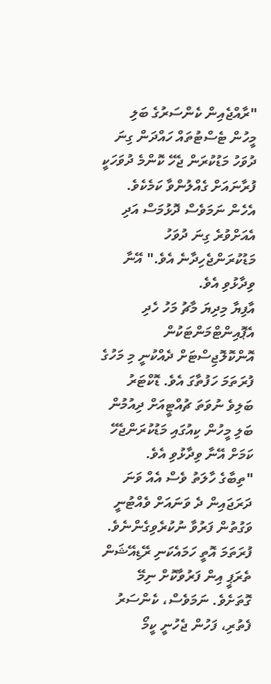"ރާއްޖެއިން ކެންސަރުގެ ބަލި މީހުން ޓެސްޓުތައް ހައްދަން ގިނަ ދުވަހު މަޑުކުރަން ޖެހޭ ކޮންމެ ދުވަހަކީ ފުރާނައަށް ގެއްލުންވާ ކަމެކެވެ. އެހެން ނަމަވެސް ދޮޅުމަސް އަދި އެއަށްވުރެ ގިނަ ދުވަހު މަޑުކުރަންޖެހިދާނެ އެވެ." އޭނާ ވިދާޅުވި އެވެ.
އާފިޔާ މިދިޔަ މާޗު މަހު ހެދި އެޕޮއިންޓްމަންޓަކުން އޮންކޮލޮޖިސްޓަށް ދެއްކުނީ މި މަހުގެ ފުރަތަމަ ހަފުތާގަ އެވެ. ޑޮކްޓަރު ބަލިވެ ނުވަތަ ޗުއްޓީއަށް ދިއުމުން ބަލި މީހުން ކިއުގައި މަޑުކުރަންޖެހޭ ކަމަށް އޭނާ ވިދާޅުވި އެވެ.
"ތިބާގެ ހާލަތު ވެސް އެއް ވަނަ ދަރަޖައިން ދެ ވަނައަށް ވެއްޓުނީ ވަގުތުން ފަރުވާ ނުކުރެވިގެންނެވެ. ފުރަތަމަ އޮތީ ހަމައެކަނި ރޭޑިއޭޝަން ތެރަޕީ އިން ފަރުވާކޮށް ނިމޭ ގޮތަށެވެ. ނަމަވެސް، ކެންސަރު ފެތުރި، ފަހުން ޖެހުނީ ކީމޯ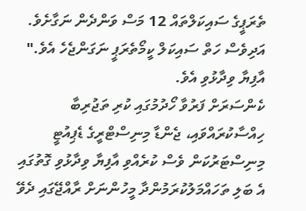ތެރަޕީގެ ސައިކަލްތައް 12 މަސް ވަންދެން ނަގާށެވެ. އަދިވެސް ހަތް ސައިކަލް ކީމޯތެރަޕީ ނަގަންޖެހެ އެވެ." އާފިޔާ ވިދާޅުވި އެވެ.
ކެންސަރަށް ފަރުވާ ހޯދުމުގައި ކުރި ތަޖުރިބާ ހިއްސާކުރައްވައި، ޖެންޑާ މިނިސްޓްރީގެ ޑެޕިއުޓީ މިނިސްޓަރުކަން ވެސް ކުރެއްވި އާފިޔާ ވިދާޅުވި ގޮތުގައި އެ ބަލި ތަހައްމަލުކުރަމުންދާ މީހުންނަށް ރާއްޖޭގައި ދެވޭ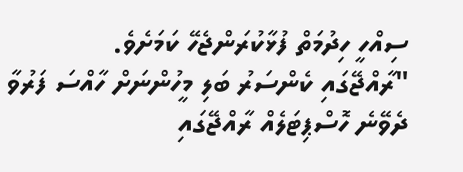ސިއްހީ ހިދުމަތް ފުޅާކުރަންޖެހޭ ކަމަށެވެ.
"ރާއްޖޭގައި ކެންސަރު ބަލި މީހުންނަށް ހާއްސަ ފަރުވާ ދެވޭނެ ހޮސްޕިޓަލެއް ރާއްޖޭގައި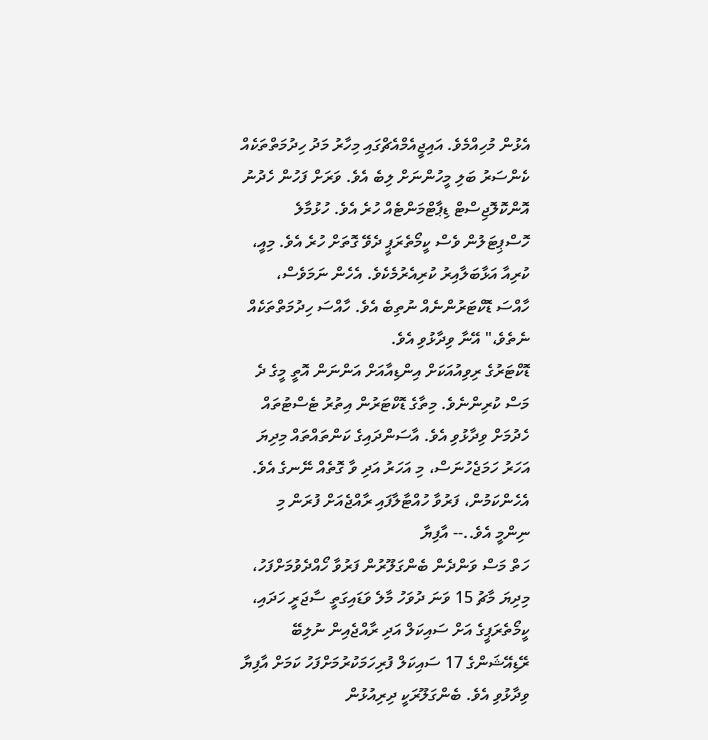އެޅުން މުހިއްމެވެ. އައިޖީއެމްއެޗްގައި މިހާރު މަދު ހިދުމަތްތަކެއް ކެންސަރު ބަލި މީހުންނަށް ލިބެ އެވެ. ވަރަށް ފަހުން ހެދުނު އޮންކޮލޮޖިސްޓް ޑިޕާޓްމަންޓެއް ހުރެ އެވެ. ހުޅުމާލެ ހޮސްޕިޓަލުން ވެސް ކީމޯތެރަޕީ ދެވޭ ގޮތަށް ހުރެ އެވެ. މިއީ، ކުރިއާ އަޅާބަލާއިރު ކުރިއެރުމެކެވެ. އެހެން ނަމަވެސް، ހާއްސަ ޑޮކްޓަރުންނެއް ނުތިބެ އެވެ. ހާއްސަ ހިދުމަތްތަކެއް ނެތެވެ،" އޭނާ ވިދާޅުވި އެވެ.
ޑޮކްޓަރުގެ ރިވިއުއަކަށް އިންޑިއާއަށް އަންނަން އޮތީ މީގެ ދެ މަސް ކުރިންނެވެ. މިތާގެ ޑޮކްޓަރުން އިތުރު ޓެސްޓުތައް ހެދުމަށް ވިދާޅުވި އެވެ. އާސަންދައިގެ ކަންތައްތައް މިދިޔަ އަހަރު ހަމަޖެހުނަސް، މި އަހަރު އަދި ވާ ގޮތެއް ނޭނގެ އެވެ. އެހެންކަމުން، ފަރުވާ ހުއްޓާލާފައި ރާއްޖެއަށް ފުރަން މި ނިންމީ އެވެ..-- އާފިޔާ
ހަތް މަސް ވަންދެން ބެންގަލޫރުން ފަރުވާ ހޯއްދެވުމަށްފަހު، މިދިޔަ މާޗު 15 ވަނަ ދުވަހު މާލެ ވަޑައިގަތީ ސާޖަރީ ހަދައި، ކީމޯތެރަޕީގެ އަށް ސައިކަލް އަދި ރާއްޖެއިން ނުލިބޭ ރޭޑިއޭޝަންގެ 17 ސައިކަލް ފުރިހަމަކުރުމަށްފަހު ކަމަށް އާފިޔާ ވިދާޅުވި އެވެ. ބެންގަލޫރަކީ ދިރިއުޅުން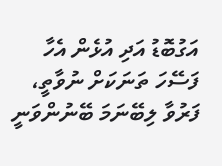އަގުބޮޑު އަދި އުޅެން އެހާ ފަސޭހަ ތަނަކަށް ނުވާތީ، ފަރުވާ ލިބޭނަމަ ބޭނުންވަނީ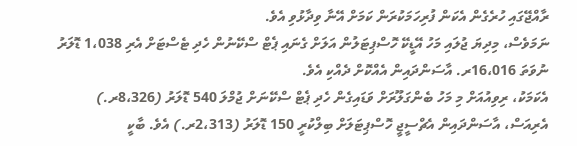ރާއްޖޭގައި ހުރެގެން އެކަން ފުރިހަމަކުރަން ކަމަށް އޭނާ ވިދާޅުވި އެވެ.
ނަމަވެސް، މިދިޔަ ޖުލައި މަހު އޭޑީކޭ ހޮސްޕިޓަލުން އަލަށް ގެނައި ޕެޓް ސްކޭނުން ހެދި ޓެސްޓަށް އެރި 1،038 ޑޮލަރު ނުވަތަ 16،016ރ. އާސަންދައިން އެއްކޮށް ދެއްކި އެވެ.
އެކަމަކު، ރިވިއުއަށް މި މަހު ބެންގަލޫރަށް ވަޑައިގެން ހެދި ޕެޓް ސްކޭނަށް ޖުމްލަ 540 ޑޮލަރު (8،326ރ.) އެރިއަސް، އާސަންދައިން އެޗްސީޖީ ހޮސްޕިޓަލަށް ބިލްކުރީ 150 ޑޮލަރު (2،313ރ.) އެވެ. ބާކީ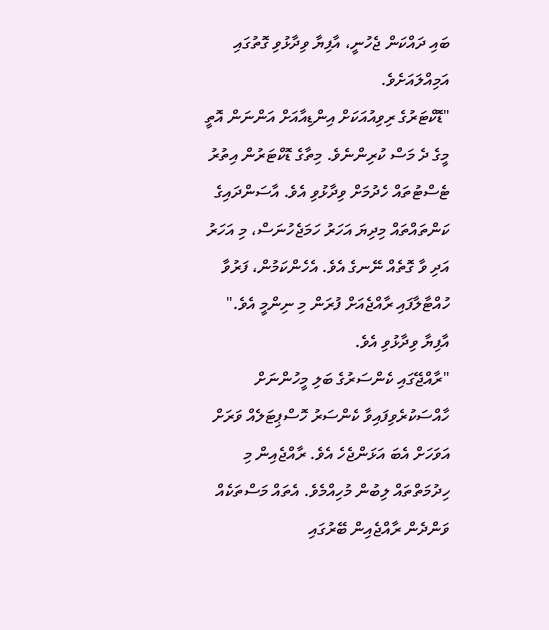ބައި ދައްކަން ޖެހުނީ، އާފިޔާ ވިދާޅުވި ގޮތުގައި އަމިއްލައަށެވެ.
"ޑޮކްޓަރުގެ ރިވިއުއަކަށް އިންޑިއާއަށް އަންނަން އޮތީ މީގެ ދެ މަސް ކުރިންނެވެ. މިތާގެ ޑޮކްޓަރުން އިތުރު ޓެސްޓުތައް ހެދުމަށް ވިދާޅުވި އެވެ. އާސަންދައިގެ ކަންތައްތައް މިދިޔަ އަހަރު ހަމަޖެހުނަސް، މި އަހަރު އަދި ވާ ގޮތެއް ނޭނގެ އެވެ. އެހެންކަމުން، ފަރުވާ ހުއްޓާލާފައި ރާއްޖެއަށް ފުރަން މި ނިންމީ އެވެ." އާފިޔާ ވިދާޅުވި އެވެ.
"ރާއްޖޭގައި ކެންސަރުގެ ބަލި މީހުންނަށް ހާއްސަކުރެވިފައިވާ ކެންސަރު ހޮސްޕިޓަލެއް ވަރަށް އަވަހަށް އެބަ އަޅަންޖެހެ އެވެ. ރާއްޖެއިން މި ހިދުމަތްތައް ލިބުން މުހިއްމެވެ. އެތައް މަސްތަކެއް ވަންދެން ރާއްޖެއިން ބޭރުގައި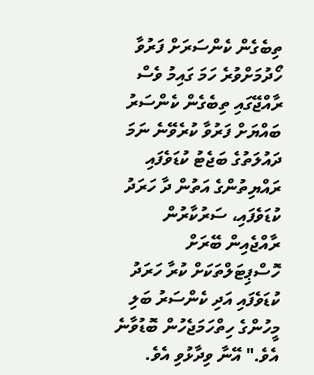ތިބެގެން ކެންސަރަށް ފަރުވާ ހޯދުމަށްވުރެ ހަމަ ގައިމު ވެސް ރާއްޖޭގައި ތިބެގެން ކެންސަރު ބައްޔަށް ފަރުވާ ކުރެވޭނެ ނަމަ ދައުލަތުގެ ބަޖެޓު ކުޑަވެފައި ރައްޔިތުންގެ އަތުން ދާ ހަރަދު ކުޑަވެފައި، ސަރުކާރުން ރާއްޖެއިން ބޭރަށް ހޮސްޕިޓަލްތަކަށް ކުރާ ހަރަދު ކުޑަވެފައި އަދި ކެންސަރު ބަލި މީހުންގެ ހިތްހަމަޖެހުން ބޮޑުވާނެ އެވެ." އޭނާ ވިދާޅުވި އެވެ.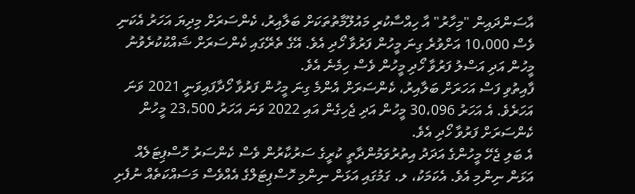އާސަންދައިން "މިހާރު" އާ ހިއްސާކުރި މައުލޫމާތުތަކަށް ބަލާއިރު، ކެންސަރަށް މިދިޔަ އަހަރު އެކަނި ވެސް 10،000 އަށްވުރެ ގިނަ މީހުން ފަރުވާ ހޯދި އެވެ. އޭގެ ތެރޭގައި ކެންސަރަށް ޝައްކުކުރެވުނު މީހުން އަދި އަސްލު ފަރުވާ ހޯދި މީހުން ވެސް ހިމެނެ އެވެ.
ފާއިތުވި ފަސް އަހަރަށް ބަލާއިރު، ކެންސަރަށް އެންމެ ގިނަ މީހުން ފަރުވާ ހޯދާފައިވަނީ 2021 ވަނަ އަހަރެވެ. އެ އަހަރު 30،096 މީހުން އަދި ޖެހިގެން އައި 2022 ވަނަ އަހަރު 23،500 މީހުން ކެންސަރަށް ފަރުވާ ހޯދި އެވެ.
އެ ބަލި ޖެހޭ މީހުންގެ އަދަދު އިތުރުވަމުންދާތީ ކުރީގެ ސަރުކާރުން ވެސް ކެންސަރު ހޮސްޕިޓަލެއް އަޅަން ނިންމި އެވެ. އެކަމަކު، ލ. ގަމުގައި އަޅަން ނިންމި ހޮސްޕިޓަލްގެ އެއްވެސް މަސައްކަތެއް ނުފެށި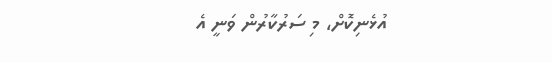އުޅެނިކޮށް، މި ސަރުކާރުން ވަނީ އެ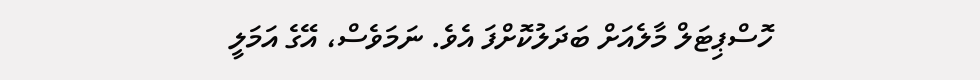ހޮސްޕިޓަލް މާލެއަށް ބަދަލުކޮށްފަ އެވެ. ނަމަވެސް، އޭގެ އަމަލީ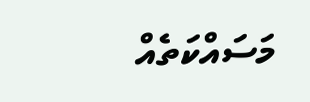މަސައްކަތެއް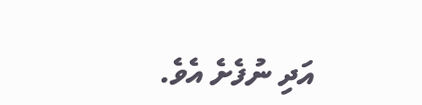އަދި ނުފެށެ އެވެ.